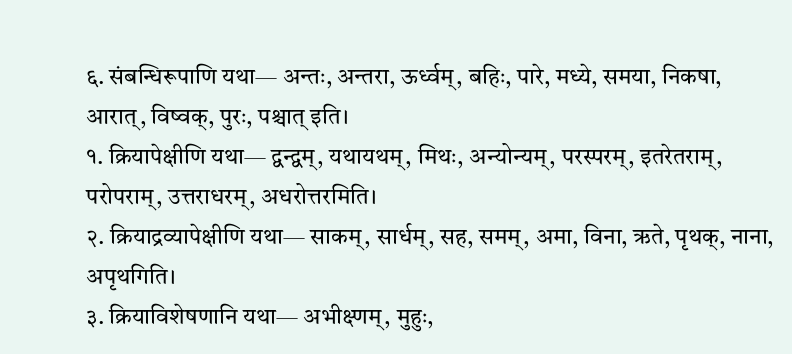६. संबन्धिरूपाणि यथा— अन्तः, अन्तरा, ऊर्ध्वम्, बहिः, पारे, मध्ये, समया, निकषा, आरात्, विष्वक्, पुरः, पश्चात् इति।
१. क्रियापेक्षीणि यथा— द्वन्द्वम्, यथायथम्, मिथः, अन्योन्यम्, परस्परम्, इतरेतराम्, परोपराम्, उत्तराधरम्, अधरोत्तरमिति।
२. क्रियाद्रव्यापेक्षीणि यथा— साकम्, सार्धम्, सह, समम्, अमा, विना, ऋते, पृथक्, नाना, अपृथगिति।
३. क्रियाविशेषणानि यथा— अभीक्ष्णम्, मुहुः,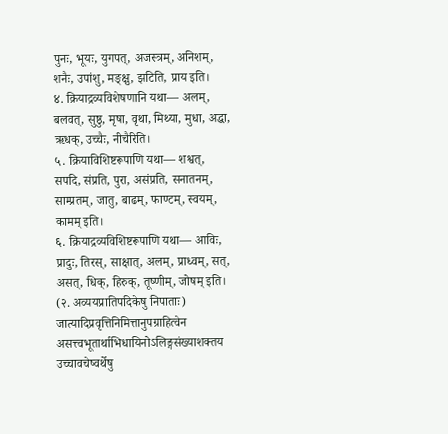पुनः, भूयः, युगपत्, अजस्त्रम्, अनिशम्, शनैः, उपांशु, मङ्क्षु, झटिति, प्राय इति।
४. क्रियाद्रव्यविशेषणानि यथा— अलम्, बलवत्, सुष्ठु, मृषा, वृथा, मिथ्या, मुधा, अद्धा, ऋधक्, उच्चैः, नीचैरिति।
५. क्रियाविशिष्टरूपाणि यथा— शश्वत्, सपदि, संप्रति, पुरा, असंप्रति, सनातनम्, साम्प्रतम्, जातु, बाढम्, फाण्टम्, स्वयम्, कामम् इति।
६. क्रियाद्रव्यविशिष्टरूपाणि यथा— आविः, प्रादुः, तिरस्, साक्षात्, अलम्, प्राध्वम्, सत्, असत्, धिक्, हिरुक्, तूष्णीम्, जोषम् इति।
(२. अव्ययप्रातिपदिकेषु निपाताः)
जात्यादिप्रवृत्तिनिमित्तानुपग्राहित्वेन असत्त्वभूतार्थाभिधायिनोऽलिङ्गसंख्याशक्तय उच्चावचेष्वर्थेषु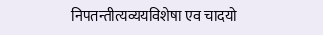निपतन्तीत्यव्ययविशेषा एव चादयो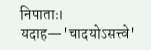निपाताः। यदाह—'चादयोऽसत्त्वे'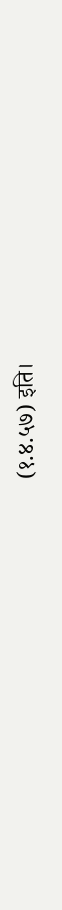(१.४.५७) इति।